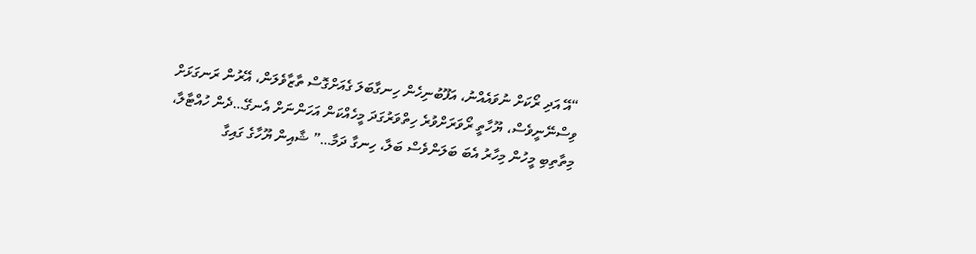“އޭ އަދި ރޯކަށް ނުވައެއްނު، އަފޫބުނިހެން ހިނގާބަލަ ގެއަށްގޮސް ތާޒާވެލަން، އޭރުން ރަނގަޅަށް ވިސްނޭނީވެސް، ޔޫހާތީ ރޯވަރަށްވުރެ ހިތްވަރުގަދަ މީހެއްކަން އަހަންނަށް އެނގޭ…ދެން ހުއްޓާލާ، މިތާތިބި މީހުން މިހާރު އެބަ ބަލަންވެސް ބަލާ، ހިނގާ ދަމާ…” ޝާއިން ޔޫހާގެ ގައިގާ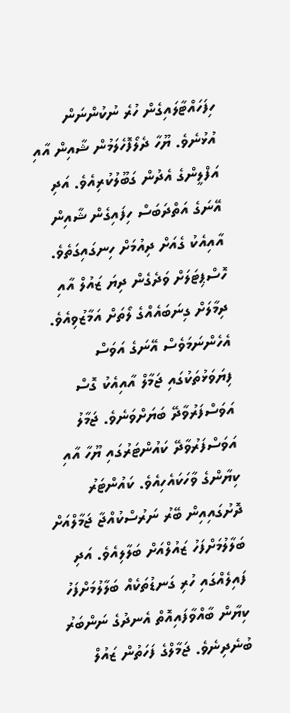ހިފަހައްޓާލައިގެން ހުރެ ނުކުންނަން އުޅުނެވެ. ޔޫހާ ދެލޯފޮހެލަމުން ޝާއިން އާއި އަފްލީންގެ އެދުން ގަބޫލުކުރިއެވެ. އަދި އޭނަގެ އަތްދަބަސް ހިފައިގެން ޝާއިން އާއިއެކު ގެއަށް ދިއުމަށް ހިނގައިގަތެވެ.
ހޮސްޕިޓަލަށް ވަދެގެން ދިޔަ ޒައުލް އާއި ދިމާލަށް ގިނަބައެއްގެ ލޯތަށް އަމާޒުވިއެވެ. އެހެންނަމަވެސް އޭނަގެ އަވަސް ފިޔަވަޅުތަކުގައި ޖަމާލް އާއިއެކު ގޮސް އަވަސްފަރުވާދޭ ބަޔަށްވަނެވެ. ޖަމާލު އަވަސްފަރުވާދޭ ކައުންޓަރުގައި ޔޫހާ އާއި ކިޔާންގެ ވާހަކައެހިއެވެ. ކައުންޓަރު ދޮށުގައިއިން ބޭރު ނަރުސްކުއްޖާ ޖަމާލްއަށް ބަލާލުމަށްފަހު ޒައުލްއަށް ބަލާލިއެވެ. އަދި ފައިލެއްގައި ހުރި ގަނޑުތަކެއް ބަލާލުމަށްފަހު ކިޔާން ބާއްވާފައިއޮތް އެނދުގެ ނަންބަރު ބުނެދިނެވެ. ޖަމާލްގެ ފަހަތުން ޒައުލް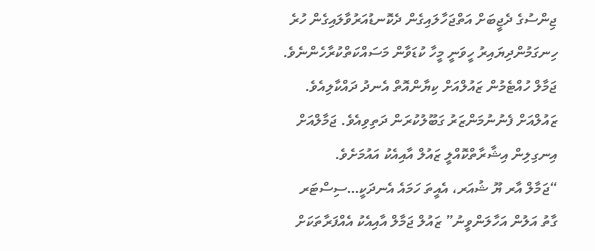ޖިންސުގެ ދެޖީބަށް އަތްޖަހާލައިގެން ދެކޮނޑުއަރުވާލައިގެން ހުރެ ހިނގަމުންދިޔައިރު ހީވަނީ މީހާ ކުޑަވާން މަސައްކަތްކުރާހެންނެވެ. ޖަމާލް ހުއްޓެމުން ޒައުލްއަށް ކިޔާންއޮތް އެނދު ދައްކާލިއެވެ. ޒައުލްއަށް ފެނުނުމަންޒަރު ގަބޫލުކުރަން ދަތިވިއެވެ. ޖަމާލްއަށް އިނގިލިން އިޝާރާތްކޮއްލީ ޒައުލް އާއިއެކު އައުމަށެވެ.
“ޖަމާލް އާރ ޔޫ ޝުއަރ، އެއީތަ ހަމައެ އެނދަކީ…ސިސްޓަރ ގާތު އަލުން އަހާލަންވީނު” ޒައުލް ޖަމާލް އާއިއެކު އެއްފަރާތަކަށް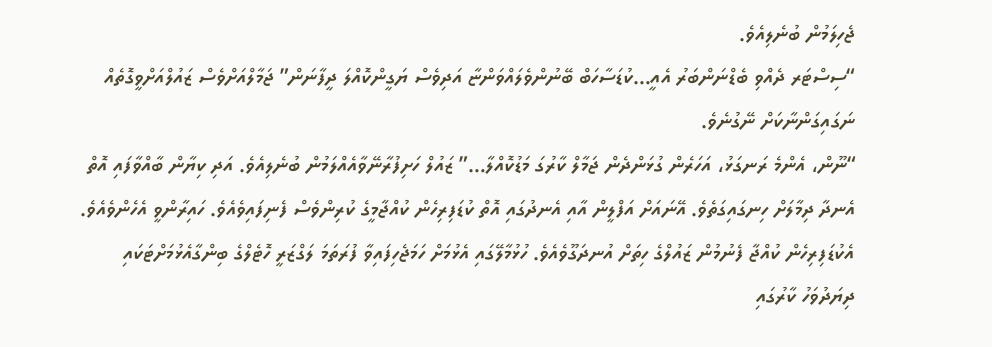ޖެހިލަމުން ބުނެލިއެވެ.
“ސިސްޓަރ ދެއްވި ބެޑްނަންބަރު އެއީ…ކުޑަސާހަބް ބޭނުންވެލައްވަންޏާ އަދިވެސް ޔަގީންކޮއްލަ ދީފާނަން” ޖަމާލްއަށްވެސް ޒައުލްއަށްވީގޮތެއް ނަގައިގަންނާކަށް ނޭގުނެވެ.
“ނޫން، އެންމެ ރަނގަޅު، އަހަރެން ގުޅަންދެން ޖަމާލް ކާރުގަ މަޑުކޮއްލާ…” ޒައުލް ހަށިފުރާނޭވާއެއްލަމުން ބުނެލިއެވެ. އަދި ކިޔާން ބާއްވާފައި އޮތް އެނދާ ދިމާލަށް ހިނގައިގަތެވެ. އޭނައަށް އަފްލީން އާއި އެނދުގައި އޮތް ކުޑަފިރިހެން ކުއްޖާމީގެ ކުރިންވެސް ފެނިފައިވެއެވެ. ހައިރާންވީ އެހެންވެއެވެ. އެކުޑަފިރިހެން ކުއްޖާ ފެނުމުން ޒައުލްގެ ހިތަށް އުނދަގޫވެއެވެ. ހުޅުމާލޭގައި އެޅުމަށް ހަމަޖެހިފައިވާ ފުރަތަމަ ލަގްޒަރީ ހޮޓެލްގެ ބިންގާއެޅުމަށްޓަކައި ދިޔަދުވަހު ކާރުގައި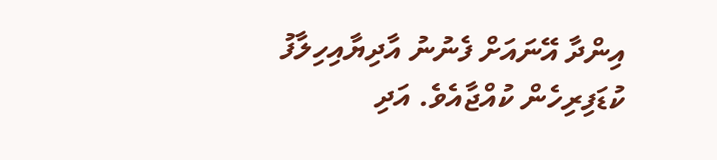އިންދާ އޭނައަށް ފެނުނު އާދިޔާއިހިލާފު ކުޑަފިރިހެން ކުއްޖާއެވެ. އަދި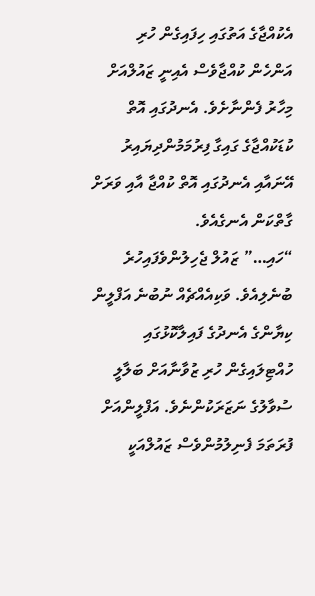އެކުއްޖާގެ އަތުގައި ހިފައިގެން ހުރި އަންހެން ކުއްޖާވެސް އެއިނީ ޒައުލްއަށް މިހާރު ފެންނާށެވެ. އެނދުގައި އޮތް ކުޑަކުއްޖާގެ ގައިގާ ފިރުމަމުންދިޔައިރު އޭނައާއި އެނދުގައި އޮތް ކުއްޖާ އާއި ވަރަށް ގާތްކަން އެނގެއެވެ.
“ހައި…” ޒައުލް ޖެހިލުންވެފައިހުރެ ބުނެލިއެވެ. ވަކިއެއްޗެއް ނުބުނެ އަފްލީން ކިޔާންގެ އެނދުގެ ފައިލާކޮޅުގައި ހުއްޓިލައިގެން ހުރި ޒުވާނާއަށް ބަލާލީ ސުވާލުގެ ނަޒަރަކުންނެވެ. އަފްލީންއަށް ފުރަތަމަ ފެނިލުމުންވެސް ޒައުލްއަކީ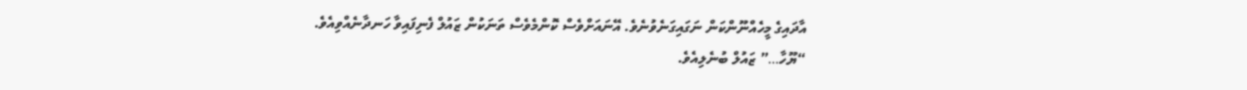އާދައިގެ މީހެއްނޫންކަން ނަގައިގަނެވުނެވެ. އޭނައަށްވެސް ކޮންމެވެސް ތަނަކުން ޒައުލް ފެނިފައިވާ ހަނދާނެއްވިއެވެ.
“ޔޫހާ…” ޒައުލް ބުނެލިއެވެ.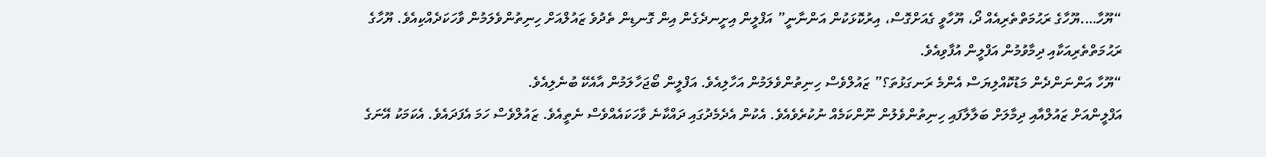“ޔޫހާ….ޔޫހާގެ ރަޙުމަތްތެރިއެއް ދޯ، ޔޫހާވީ ގެއަށްގޮސް، އިރުކޮޅަކުން އަންނާނީ” އަފްލީން އިށީނދެގެން އިން ގޮނޑިން ތެދުވެ ޒައުލްއަށް ހިނިތުންވެލަމުން ވާހަކަދެއްކިއެވެ. ޔޫހާގެ ރަޙުމަތްތެރިއަކާއި ދިމާވުމުން އަފްލީން އުފާވިއެވެ.
“ޔޫހާ އަންނަންދެން މަޑުކޮއްލިޔަސް އެންމެ ރަނގަޅުތަ؟” ޒައުލްވެސް ހިނިތުންވެލަމުން އަހާލިއެވެ. އަފްލީން ބޯޖަހާލަމުން އާއެކޭ ބުނެލިއެވެ.
އަފްލީންއަށް ޒައުލްއާއި ދިމާލަށް ބަލާލާފައި ހިނިތުންވެލުން ނޫންކަމެއް ނުކުރެވެއެވެ. އެކުން އެދެމެދުގައި ދައްކާނެ ވާހަކައެއްވެސް ނެތީއެވެ. ޒައުލްވެސް ހަމަ އެފަދައެވެ. އެކަމަކު އޭނަގެ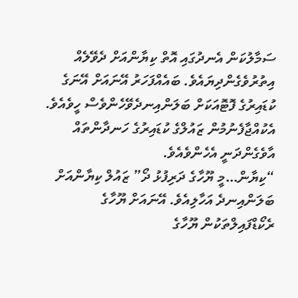ސަމާލުކަން އެނދުގައި އޮތް ކިޔާންއަށް ދެވޭލެއް އިތުރުވެގެންދިޔައެވެ. ބައެއްފަހަރު އޭނައަށް އޭނަގެ ކުޑައިރުގެ ފޮޓޮއަކަށް ބަލަންއިނދެވޭހެންވެސް ހީވެއެވެ. އެކުއްޖާފެނުމުން ޒައުލްގެ ކުޑައިރުގެ ހަނދާންތައް އާވެގެންދަނީ އެހެންވެއެވެ.
“ކިޔާން…މީ ޔޫހާގެ ދަރިފުޅު ދޯ” ޒައުލް ކިޔާންއަށް ބަލަންއިނދެ އަހާލިއެވެ. އޭނައަށް ޔޫހާގެ ރެކޯޑްފައިލްތަކުން ޔޫހާގެ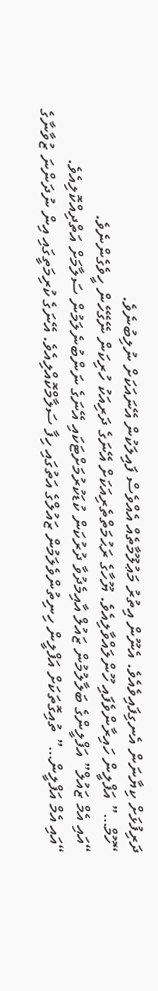ދަރިފުޅަށް ކިޔާނަން އެނގިފައިވެއެވެ. އެނޫން އިތުރު މަޢުލޫމާތެއް އެއްވެސް ފައިލަކުން އޭނައަކަށް ނުލިބުނެވެ.
“ހޫމް…” އަފްލީން ހައިރާންވެފައި ހޫންލައްވާލިއެވެ. ޔޫހާގެ ރަޙުމަތްތެރިއަކަށް އޭނަގެ ދަރިއަކު ހުރިކަން ނޭގޭހެން ހީވެގެންނެވެ.
“އައި އެމް ޒައުލް” އަފްލީންގެ ބަލާލުމުން ޒައުލް އާއިމެދުވާ ދުރުކަން ކުޑަކުރުމަށްޓަކައި އޭނަގެ ނަންބުނެލަމުން ސަލާމަށް އަތްދިއްކޮލިއެވެ.
“އައި އެމް އަފްލީން…” ތުއިގޮތަކަށް އަފްލީން ހިނިތުންވެލަމުން ޒައުލްގެ އަތުގައި ހިފާ ސަލާމްކޮއްލިއެވެ. އޭނަގެ ކުރިމަތީގައި އިން ނުދަންނަ ޒުވާނާގެ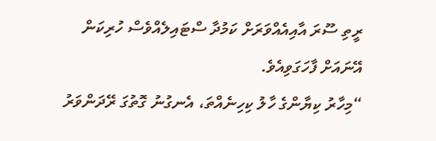ރީތި ސޫރަ އާއިއެއްވަރަށް ކަމުދާ ސްޓައިލެއްވެސް ހުރިކަން އޭނައަށް ފާހަގަވިއެވެ.
“މިހާރު ކިޔާންގެ ހާލު ކިހިނެއްތަ، އެނގުނު ގޮތުގަ ރޭދަންވަރު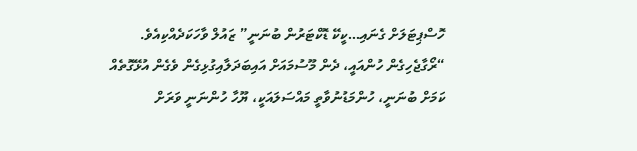ހޮސްޕިޓަލަށް ގެނައި…ކީކޭ ޑޮކްޓަރުން ބުނަނީ” ޒައުލް ވާހަކަދެއްކިއެވެ.
“ރޯގާޖެހިގެން ހުންއައީ، ދެން މޫސުމައަށް އައިބަދަލާއިގުޅިގެން ވެގެން އުޅޭގޮތެއް ކަމަށް ބުނަނީ، ހުންމަޑުނުވާތީ މައްސަލައަކީ، ޔޫހާ ހުންނަނީ ވަރަށް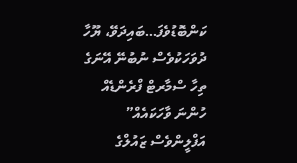ކަންބޮޑުވެފަ…ބައިދަވޭ، ޔޫހާ ދުވަހަކުވެސް ނުބުނޭ އޭނަގެ ތިހާ ސްމާރޓް ފްރެންޑެއް ހުންނަ ވާހަކައެއް” އަފްލީންވެސް ޒައުލްގެ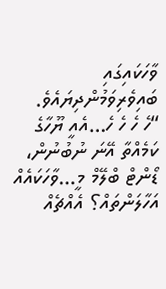ވާހަކައިގައި ބައިވެރިވަމުންދިޔައެވެ.
“ހެ ހެ ހެ ހެ…އެއީ ޔޫހާގެ ކަމެއްތާ އޭނަ ނުބުނުން، ޑޯންޓް ބްލޭމް މީ…ވާހަކައެއް އަހާލަންތައް؟ އެއްޗެއް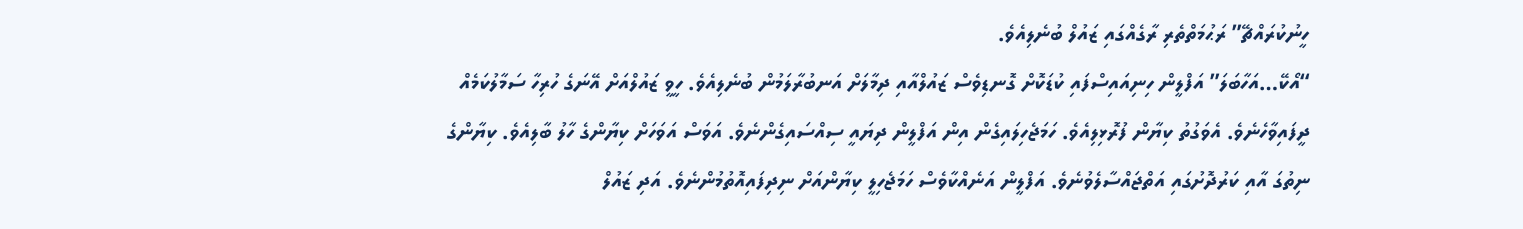ހީނުކުރައްޗޭ” ރަޙުމަތްތެރި ރާގެއްގައި ޒައުލް ބުނެލިއެވެ.
“އޯކޭ…އަހާބަލަ” އަފްލީން ހިނިއައިސްފައި ކުޑަކޮށް ގޮނޑިވެސް ޒައުލްއާއި ދިމާލަށް އަނބުރާލަމުން ބުނެލިއެވެ. ހީވީ ޒައުލްއަށް އޭނަގެ ހުރިހާ ސަމާލުކަމެއް ދީފައިވާހެނެވެ. އެވަގުތު ކިޔާން ފުރޮޅިލިއެވެ. ހަމަޖެހިލައިގެން އިން އަފްލީން ދިޔައީ ސިއްސައިގެންނެވެ. އަވަސް އަވަހަށް ކިޔާންގެ ހާލު ބާލިއެވެ. ކިޔާންގެ ނިތުގަ އާއި ކަރުދޮށުގައި އަތްޖައްސާލެވުނެވެ. އަފްލީން އަނެއްކާވެސް ހަމަޖެހިލީ ކިޔާންއަށް ނިދިފައިއޮތުމުންނެވެ. އަދި ޒައުލް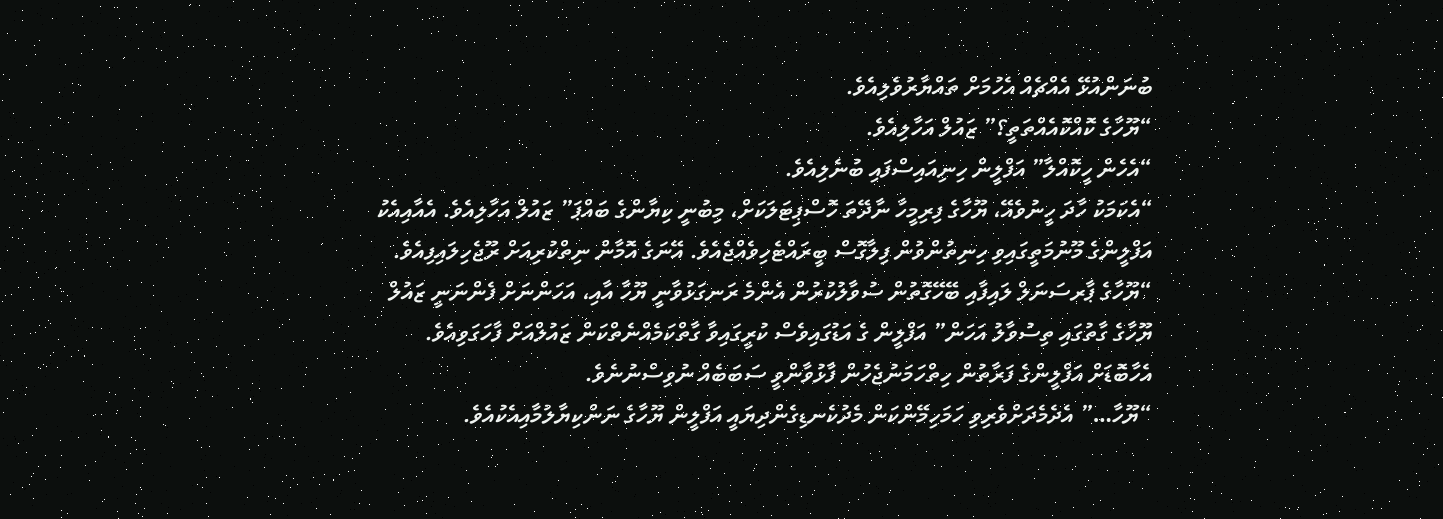ބުނަންއުޅޭ އެއްޗެއް އެހުމަށް ތައްޔާރުވެލިއެވެ.
“ޔޫހާގެ ކޮއްކޮއެއްތަތީ؟” ޒައުލް އަހާލިއެވެ.
“އެހެން ހީކޮއްލާ” އަފްލީން ހިނިއައިސްފައި ބުނެލިއެވެ.
“އެކަމަކު ހާދަ ހީނުވެއޭ، ޔޫހާގެ ފިރިމީހާ ނާދޭތަ ހޮސްޕިޓަލަކަށް، މިބުނީ ކިޔާންގެ ބައްޕަ” ޒައުލް އަހާލިއެވެ. އެއާއިއެކު އަފްލީންގެ މޫނުމަތީގައިވި ހިނިތުންވުން ފިލާގޮސް ބީރައްޓެހިވެއްޖެއެވެ. އޭނަގެ އޮމާން ނިތްކުރިއަށް ރޫޖެހިލައިފިއެވެ.
“ޔޫހާގެ ޕާރސަނަލް ލައިފާއި ބޭހޭގޮތުން ސުވާލުކުރުން އެންމެ ރަނގަޅުވާނީ ޔޫހާ އާއި، އަހަންނަށް ފެންނަނީ ޒައުލް ޔޫހާގެ ގާތުގައި ތިސުވާލު އަހަން” އަފްލީން ގެ އަޑުގައިވެސް ކުރީގައިވާ ގާތްކަމެއްނެތްކަން ޒައުލްއަށް ފާހަގަވިއެވެ. އެހާބޮޑަށް އަފްލީންގެ ފަރާތުން ހިތްހަމަނުޖެހުން ފާޅުވާންވީ ސަބަބެއް ނުވިސްނުނެވެ.
“ޔޫހާ…” އެދެމެދަށްވެރިވި ހަމަހިމޭންކަން މެދުކެނޑިގެންދިޔައީ އަފްލީން ޔޫހާގެ ނަންކިޔާލުމާއިއެކުއެވެ.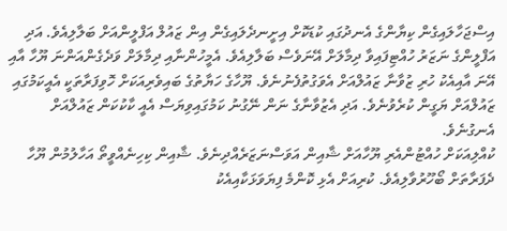އިސްޖަހާލައިގެން ކިޔާންގެ އެނދުގައި ކުޑަކޮށް އިށީނދެލައިގެން އިން ޒައުލް އަފްލީންއަށް ބަލާލިއެވެ. އަދި އަފްލީންގެ ނަޒަރު ހުއްޓިފައިވާ ދިމާލަށް އޭނަވެސް ބަލާލިއެވެ. އެމީހުންނާއި ދިމާލަށް ވަދެގެންއަންނަ ޔޫހާ އާއި އޭނަ އާއިއެކު ހުރި ޒުވާނާ ޒައުލްއަށް އެވަގުތުފެނުނެވެ. ޔޫހާގެ ހަޔާތުގެ ބައިވެރިއަކަށް ހޮވިފަރާތަކީ އެއީކަމުގައި ޒައުލްއަށް ޔަގީން ކުރެވުނެވެ. އަދި އެޒުވާނާގެ ނަން ނޭގުނު ކަމުގައިވިޔަސް އެއީ ކާކުކަން ޒައުލްއަށް އެނގުނެވެ.
ކުއްލިއަކަށް ހުއްޓުންއެރި ޔޫހާއަށް ޝާއިން އަވަސްނަޒަރެއްދިނެވެ. ޝާއިން ކިހިނެއްވީތޯ އަހާލުމުން ޔޫހާ ދެފަރާތަށް ބޯހޫރުވާލިއެވެ. ކުރިއަށް އެޅި ކޮންމެ ފިޔަވަޅަކާއިއެކު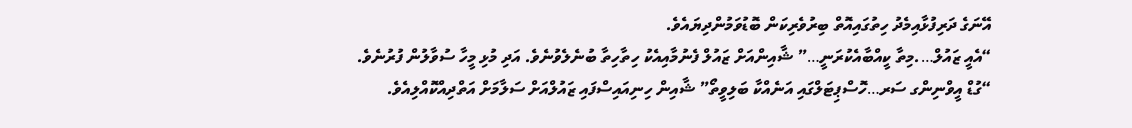އޭނަގެ ދަރިފުޅާއިމެދު ހިތުގައިއޮތް ބިރުވެރިކަން ބޮޑުވަމުންދިޔައެވެ.
“އެއީ ޒައުލް….މިތާ ކީއްބާއެކުރަނީ…” ޝާއިންއަށް ޒައުލް ފެނުމާއިއެކު ހިތާހިތާ ބުނެލެވުނެވެ. އަދި މުޅި މީހާ ސުވާލުން ފުރުނެވެ.
“ގުޑް އީވްނިންގ ސަރ…ހޮސްޕިޓަލްގައި އަނެއްކާ ބަލިވީތޯ” ޝާއިން ހިނިއައިސްފައި ޒައުލްއަށް ސަލާމަށް އަތްދިއްކޮއްލިއެވެ.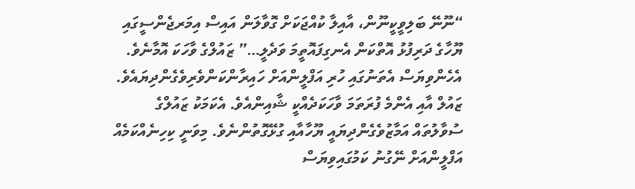“ނޫނޭ ބަލިވީކީނޫން، އާއިލާ ކުއްޖަކަށް ގޮވާލަން އައިސް އިމަރޖެންސީގައި ޔޫހާގެ ދަރިފުޅު އޮތްކަން އެނގިފައޮތީމަ ވަދެލީ…” ޒައުލްގެ ވާހަކަ އޮމާނެވެ. އެހެންވިޔަސް އެތަނުގައި ހުރި އަފްލީންއަށް ހައިރާންކަންވެރިވެގެންދިޔައެވެ. ޒައުލް އާއި އެންމެ ފުރަތަމަ ވާހަކަދެއްކީ ޝާއިންއެވެ. އެކަމަކު ޒައުލްގެ ސުވާލުތައް އަމާޒުވެގެންދިޔައީ ޔޫހާއާއި ގުޅޭގޮތުންނެވެ. މިވަނީ ކިހިނެއްކަމެއް އަފްލީންއަށް ނޭގުނު ކަމުގައިވިޔަސް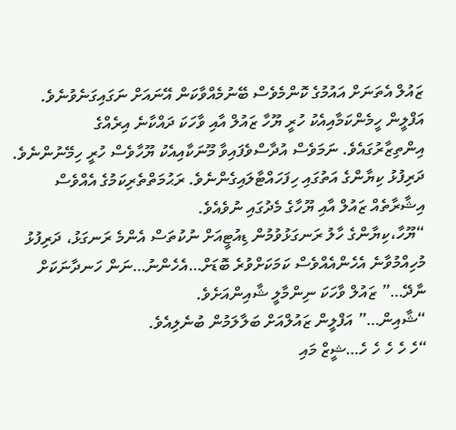ޒައުލް އެތަނަށް އައުމުގެ ކޮންމެވެސް ބޭނުމެއްވާކަން އޭނައަށް ނަގައިގަނެވުނެވެ. އަފްލީން ހީމެންކަމާއިއެކު ހުރީ ޔޫހާ ޒައުލް އާއި ވާހަކަ ދައްކާނެ އިރެއްގެ އިންތިޒާރުގައެވެ. ނަމަވެސް އުދާސްވެފައިވާ މޫނަކާއިއެކު ޔޫހާވެސް ހުރީ ހިމޭނުންނެވެ. ދަރިފުޅު ކިޔާންގެ އަތުގައި ހިފަހައްޓާލައިގެންނެވެ. ރަޙުމަތްތެރިކަމުގެ އެއްވެސް އިޝާރާތެއް ޒައުލް އާއި ޔޫހާގެ މެދުގައި ނުވެއެވެ.
“ޔޫހާ،ކިޔާންގެ ހާލު ރަނގަޅުވުމުން ޑިއުޓީއަށް ނުކުތަސް އެންމެ ރަނގަޅު، ދަރިފުޅު މުހިއްމުވާނެ އެހެންއެއްވެސް ކަމަކަށްވުރެ ބޮޑަށް…އެހެންނު…ނަން ހަނދާނަކަށް ނާދޭ…” ޒައުލް ވާހަކަ ނިންމާލީ ޝާއިންއަށެވެ.
“ޝާއިން…” އަފްލީން ޒައުލްއަށް ބަލާލަމުން ބުނެލިއެވެ.
“ހެ ހެ ހެ ހެ ހެ…ޝީޒް މައި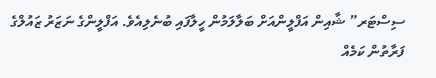ސިސްޓަރ” ޝާއިން އަފްލީންއަށް ބަލާލަމުން ހީލާފައި ބުނެލިއެވެ. އަފްލީންގެ ނަޒަރު ޒައުލްގެ ފަރާތުން ކަމެއް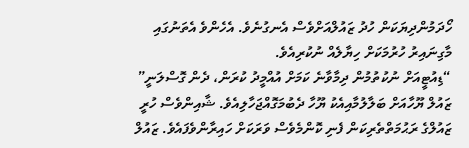ހޯދަމުންދިޔަކަން ހުދު ޒައުލްއަށްވެސް އެނގުނެވެ. އެހެންވެ އެތަނުގައި މާގިނައިރު ހުރުމަކަށް ހިޔާލެއް ނުކުރިއެވެ.
“ޑިއުޓީއަށް ނުކުތުމުން ދިމާވާނެ ކަމަށް އުއްމީދު ކުރަން، ދެން ގޮސްލަނީ” ޒައުލް ޔޫހާއަށް ބަލާލުމާއިއެކު ޔޫހާ ދެބުމަގޮއްޖަހާލިއެވެ. ޝާއިންވެސް ހުރީ ޒައުލްގެ ރަޙުމަތްތެރިކަން ފެނި ކޮންމެވެސް ވަރަކަށް ހައިރާންވެފައެވެ. ޒައުލް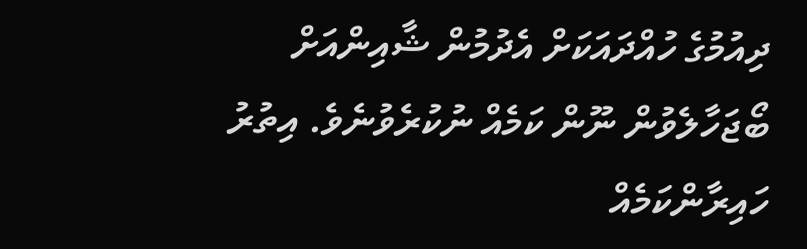ދިއުމުގެ ހުއްދައަކަށް އެދުމުން ޝާއިންއަށް ބޯޖަހާލެވުން ނޫން ކަމެއް ނުކުރެވުނެވެ. އިތުރު ހައިރާންކަމެއް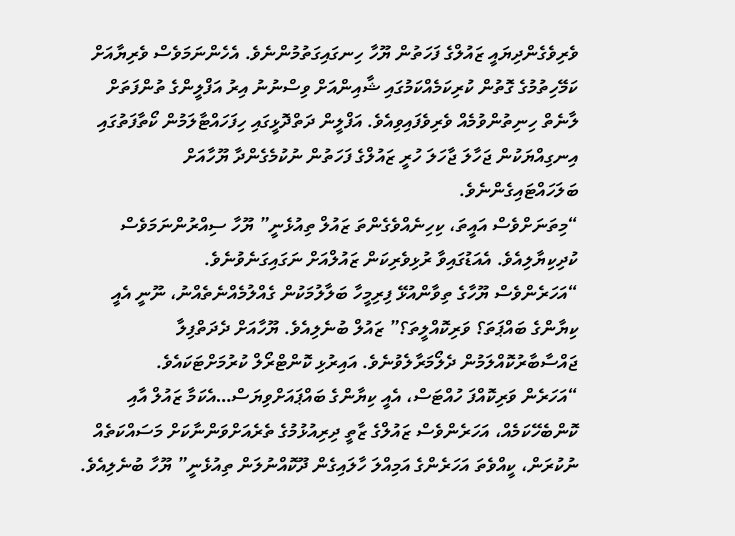ވެރިވެގެންދިޔައީ ޒައުލްގެ ފަހަތުން ޔޫހާ ހިނގައިގަތުމުންނެވެ. އެހެންނަމަވެސް ވެރިޔާއަށް ކަމޭހިތުމުގެ ގޮތުން ކުރިކަމެއްކަމުގައި ޝާއިންއަށް ވިސްނުނު އިރު އަފްލީންގެ ތުންފަތަށް ލާނެތް ހިނިތުންވުމެއް ވެރިވެފައިވިއެވެ. އަފްލީން ދަތްދޮޅީގައި ހިފަހައްޓާލަމުން ކޯތާފަތުގައި އިނގިއްޔަކުން ޖަހާލަ ޖާހަލަ ހުރީ ޒައުލްގެ ފަހަތުން ނުކުމެގެންދާ ޔޫހާއަށް ބަލަހައްޓައިގެންނެވެ.
“މިތަނަށްވެސް އައީތަ، ކިހިނެއްވެގެންތަ ޒައުލް ތިއުޅެނީ” ޔޫހާ ސިއްރުންނަމަވެސް ކުދިކިޔާލިއެވެ. އެއަޑުގައިވާ ރުޅިވެރިކަން ޒައުލްއަށް ނަގައިގަނެވުނެވެ.
“އަހަރެންވެސް ޔޫހާގެ ތިވާންއުޅޭ ފިރިމީހާ ބަލާލުމަކުން ގެއްލުމެއްނެތެއްނު، ނޫނީ އެއީ ކިޔާންގެ ބައްޕަތަ؟ ވަރިކޮއްލީތަ؟” ޒައުލް ބުނެލިއެވެ. ޔޫހާއަށް ދެދަތްފިލާ ޖައްސާބާރުކޮއްލަމުން ދެލޯމަރާލެވުނެވެ. އައިރުޅި ކޮންޓްރޯލް ކުރުމަށްޓަކައެވެ.
“އަހަރެން ވަރިކޮއްފަ ހުއްޓަސް، އެއީ ކިޔާންގެ ބައްޕައަށްވިޔަސް…އެކަމާ ޒައުލް އާއި ކޮންބެހޭކަމެއް، އަހަރެންވެސް ޒައުލްގެ ޒާތީ ދިރިއުޅުމުގެ ތެރެއަށްވަންނާކަށް މަސައްކަތެއް ނުކުރަން، ކީއްވެތަ އަހަރެންގެ އަމިއްލަ ހާލައިގެން ދޫކޮއްނުލަން ތިއުޅެނީ” ޔޫހާ ބުނެލިއެވެ.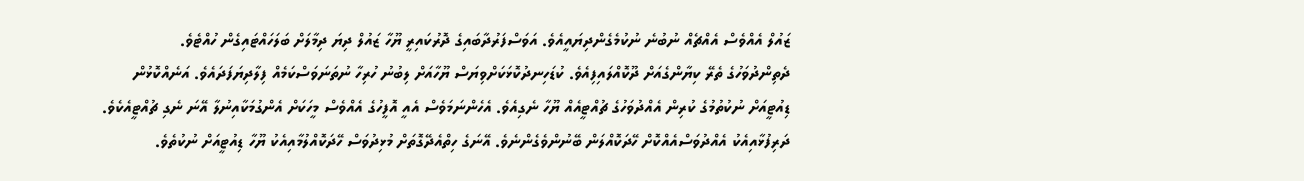ޒައުލް އެއްވެސް އެއްޗެއް ނުބުނެ ނުކުމެގެންދިޔައީއެވެ. އަވަސްފަރުދާބައިގެ ދޮރުކައިރީ ޔޫހާ ޒައުލް ދިޔަ ދިމާލަށް ބަލަހައްޓައިގެން ހުއްޓެވެ.
ދެތިންދުވަހުގެ ތެރޭ ކިޔާންގެއަށް ދޫކޮއްލައިފިއެވެ. ކުޑަހިނދުކޮޅަކަށްވިޔަސް ޔޫހާއަށް ލިބުނު ހުރިހާ ނުތަނަވަސްކަމެއް ފިލާދިޔަފަދައެވެ. އަނެއްކޮޅުން ޑިއުޓީއަށް ނުކުތުމުގެ ކުރިން އެއްދުވަހުގެ ޗުއްޓީއެއް ޔޫހާ ނެގިއެވެ. އެހެންނަމަވެސް އެއީ އޮފީހުގެ އެއްވެސް މީހަކަށް އެންގުމަކާއިނުލާ އޭނަ ނެގި ޗުއްޓީއެކެވެ. ދަރިފުޅާއިއެކު އެއްދުވަސްއެއްކޮށް ހޭދަކޮއްލަން ބޭނުންވެގެންނެވެ. އޭނަގެ ހިތްއެދޭގޮތަށް މުޅިދުވަސް ހޭދަކޮއްލުމާއިއެކު ޔޫހާ ޑިއުޓީއަށް ނުކުތެވެ.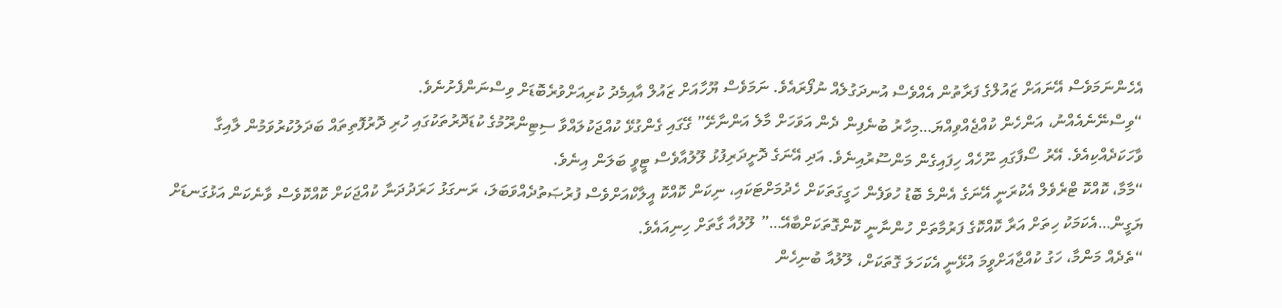އެހެންނަމަވެސް އޭނައަށް ޒައުލްގެ ފަރާތުން އެއްވެސް އުނދަގުލެއް ނުފޯރައެވެ. ނަމަވެސް ޔޫހާއަށް ޒައުލް އާއިމެދު ކުރިއަށްވުރެބޮޑަށް ވިސްނަންފެށުނެވެ.
“ވިސްނޭނެއެއްނު، އަންހެން ކުއްޖެއްވިއްޔަ…މިހާރު ބުނެފިން ދެން އަވަހަށް މާލެ އަންނާށޭ” ގޭގައި ގެންގުޅޭ ކުއްޖަކުލައްވާ ސިޓިންރޫމުގެ ކުޑަދޮރުތަކުގައި ހުރި ދޮރުފޮތިތައް ބަދަލުކުރުވަމުން ލާއިގާ ވާހަކަދެއްކިއެވެ. އޭރު ސޯފާގައި ނޫހެއް ހިފައިގެން މަންސޫރުއިނެވެ. އަދި އޭނަގެ ދޮށީދަރިފުޅު ލޫލުއާވެސް ޓީވީ ބަލަން އިނެވެ.
“މާމާ، ކޮއްކޮ ޓްރެވެލް އެކުރަނީ އޭނަގެ އެންމެ ބޮޑު ހުވަފެން ހަގީގަތަކަށް ހެދުމަށްޓަކައި، ނިކަން ކޮއްކޮ އީލާކްއަށްވެސް ފުރުޞަތުދެއްވަބަލަ، ރަނގަޅު ހަރަދުދަނާ ކުއްޖަކަށް ކޮއްކޮވެސް ވާނެކަން އަޅުގަނޑަށް ޔަގީން…އެކަމަކު ހިތަށް އަރާ ކޮއްކޮގެ ފަރުމާތަށް ހުންނާނީ ކޮންގޮތަކަށްބާއޭ…” ލޫލުއާ ގާތަށް ހިނިއައެވެ.
“ތެދެއް މަންމާ، ހަގު ކުއްޖާއަށްވީމަ އުޅޭނީ އެކަހަލަ ގޮތަކަށް، ލޫލުއާ ބުނިހެން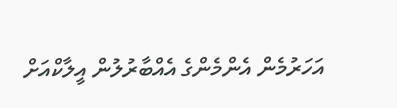އަހަރުމެން އެންމެންގެ އެއްބާރުލުން އީލާކްއަށް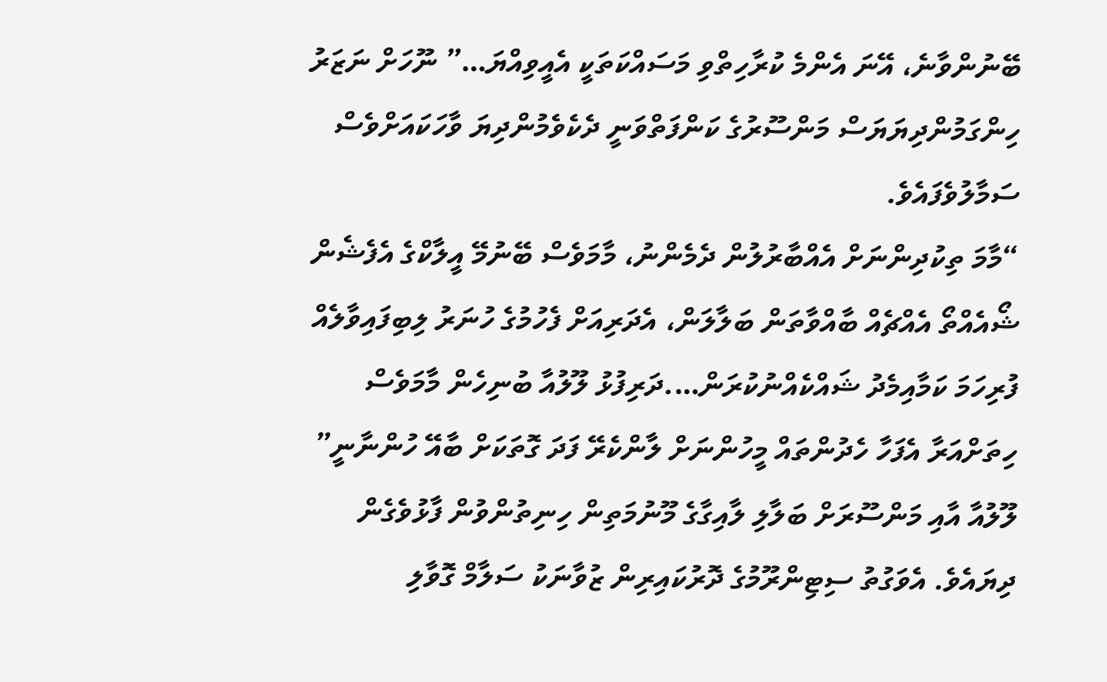ބޭނުންވާނެ، އޭނަ އެންމެ ކުރާހިތްވި މަސައްކަތަކީ އެއީވިއްޔަ…” ނޫހަށް ނަޒަރު ހިންގަމުންދިޔަޔަސް މަންސޫރުގެ ކަންފަތްވަނީ ދެކެވެމުންދިޔަ ވާހަކައަށްވެސް ސަމާލުވެފައެވެ.
“މާމަ ތިކުދިންނަށް އެއްބާރުލުން ދެމެންނު، މާމަވެސް ބޭނުމޭ އީލާކްގެ އެފެޝެން ޝޯއެއްތޯ އެއްޗެއް ބާއްވާތަން ބަލާލަން، އެދަރިއަށް ފެހުމުގެ ހުނަރު ލިބިފައިވާލެއް ފުރިހަމަ ކަމާއިމެދު ޝައްކެއްނުކުރަން….ދަރިފުޅު ލޫލުއާ ބުނިހެން މާމަވެސް ހިތަށްއަރާ އެފަހާ ހެދުންތައް މީހުންނަށް ލާންކެރޭ ފަދަ ގޮތަކަށް ބާއޭ ހުންނާނީ” ލޫލުއާ އާއި މަންސޫރަށް ބަލާލި ލާއިގާގެ މޫނުމަތިން ހިނިތުންވުން ފާޅުވެގެން ދިޔައެވެ. އެވަގުތު ސިޓިންރޫމުގެ ދޮރުކައިރިން ޒުވާނަކު ސަލާމް ގޮވާލި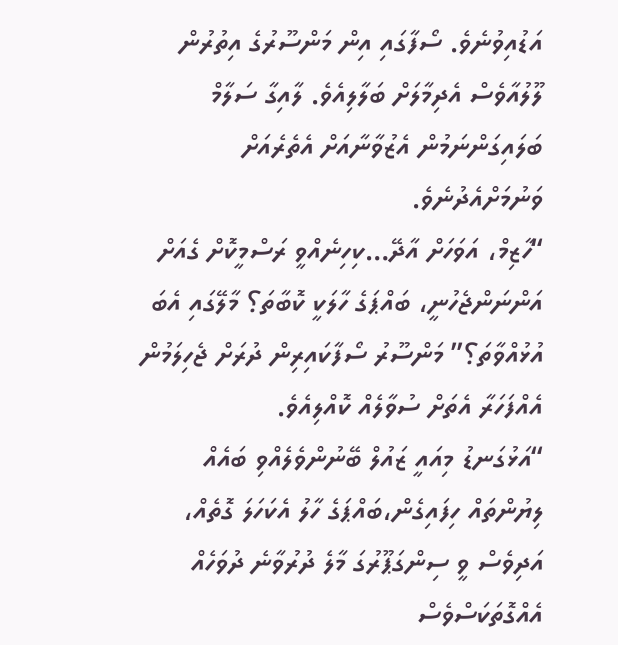އަޑުއިވުނެވެ. ސޯފާގައި އިން މަންސޫރުގެ އިތުރުން ލޫލުއާވެސް އެދިމާލަށް ބަލާލިއެވެ. ލާއިގާ ސަލާމް ބަލައިގަންނަމުން އެޒުވާނާއަށް އެތެރެއަށް ވަނުމަށްއެދުނެވެ.
“ހާޒިމް، އަވަހަށް އާދޭ…ކިހިނެއްވީ ރަސްމީކޮށް ގެއަށް އަންނަންޖެހުނީ، ބައްޕަގެ ހާލަކީ ކޮބާތަ؟ މާލޭގައި އެބަ އުޅުއްވާތަ؟” މަންސޫރު ސޯފާކައިރިން ދުރަށް ޖެހިލަމުން އެއްފަހަރާ އެތަށް ސުވާލެއް ކޮއްލިއެވެ.
“އަޅުގަނޑު މިއައީ ޒައުލް ބޭނުންވެލެއްވި ބައެއް ލިޔުންތައް ހިފައިގެން،ބައްޕަގެ ހާލު އެކަހަލަ ގޮތެއް، އަދިވެސް ވީ ސިންގަޕޫރުގަ މާލެ ދުރުވާނެ ދުވަހެއް އެއްގޮތަކަސްވެސް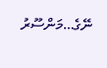ނޭގެ…މަންސޫރު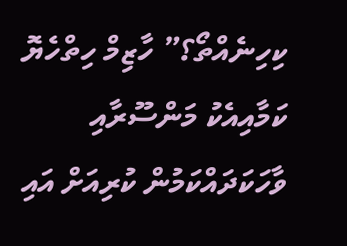ކިހިނެއްތޯ؟” ހާޒިމް ހިތްހެޔޮ ކަމާއިއެކު މަންސޫރާއި ވާހަކަދައްކަމުން ކުރިއަށް އައި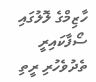ހާޒިމްގެ ލޮލުގައި ސޯފާކައިރީ ތެދުވެހުރި ރީތި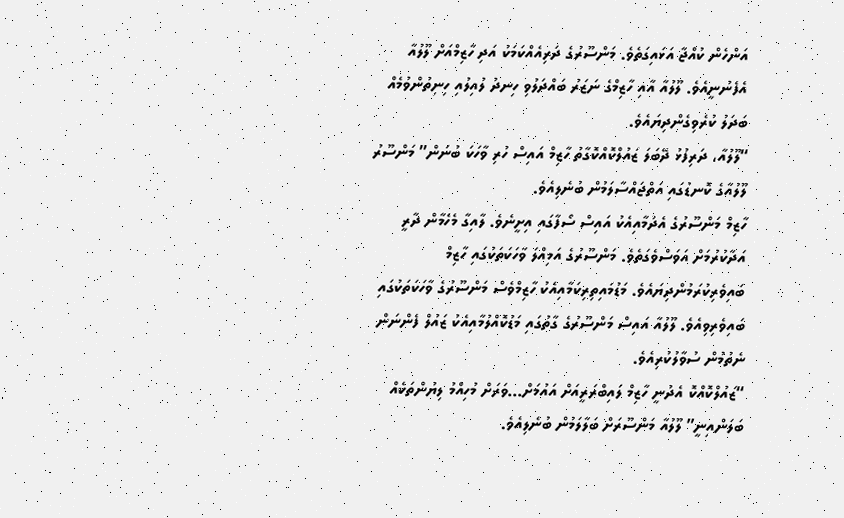އަންހެން ކުއްޖާ އަޅައިގަތެވެ. މަންސޫރުގެ ދަރިއެއްކަމަކު އަދި ހާޒިމްއަށް ލޫލުއާ އެފެނުނީއެވެ. ލޫލުއާ އާއި ހާޒިމްގެ ނަޒަރު ބައްދަލުވި ހިނދު ލުއިލުއި ހިނިތުންވުމެއް ބަދަލު ކުރެވިގެންދިޔައެވެ.
“ލޫލުއާ، ދަރިފުޅު ދޭބަލަ ޒައުލްކޮއްކޮގާތު ހާޒިމް އައިސް ހުރި ވާހަކަ ބުނަން” މަންސޫރު ލޫލުއާގެ ކޮނޑުގައި އަތްޖައްސާލަމުން ބުނެލިއެވެ.
ހާޒިމް މަންސޫރުގެ އެދުމާއިއެކު އައިސް ސޯފާގައި އިށީނެވެ. ލާއިގާ މެހެމާން ދާރީ އަދާކުރުމަށް އަވަސްވެގަތެވެ. މަންސޫރުގެ އަމިއްލަ ވާހަކަތަކުގައި ހާޒިމް ބައިވެރިކުރަމުންދިޔައެވެ. މަޑުމައިތިރިކަމާއިއެކު ހާޒިމްވެސް މަންސޫރުގެ ވާހަކަތަކުގައި ބައިވެރިވިއެވެ. ލޫލުއާ އައިސް މަންސޫރުގެ ގާތުގައި މަޑުކޮއްލުމާއިއެކު ޒައުލް ފެންނަން ނެތުމުން ސުވާލުކުރިއެވެ.
“ޒައުލްކޮއްކޮ އެދުނީ ހާޒިމް ލައިބްރަރީއަށް އައުމަށް…ވަރަށް މުހިއްމު ލިޔުންތަކެއް ބަލަންއިނީ” ލޫލުއާ މަންސޫރަށް ބަލާލަމުން ބުނެލިއެވެ.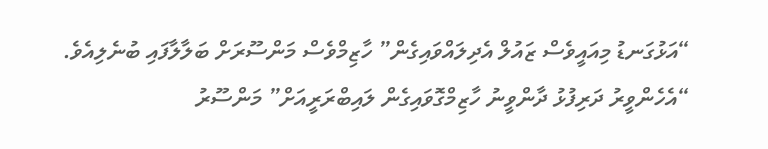“އަޅުގަނޑު މިއައީވެސް ޒައުލް އެދިލައްވައިގެން” ހާޒިމްވެސް މަންސޫރަށް ބަލާލާފައި ބުނެލިއެވެ.
“އެހެންވީރު ދަރިފުޅު ދާންވީނު ހާޒިމްގޮވައިގެން ލައިބްރަރީއަށް” މަންސޫރު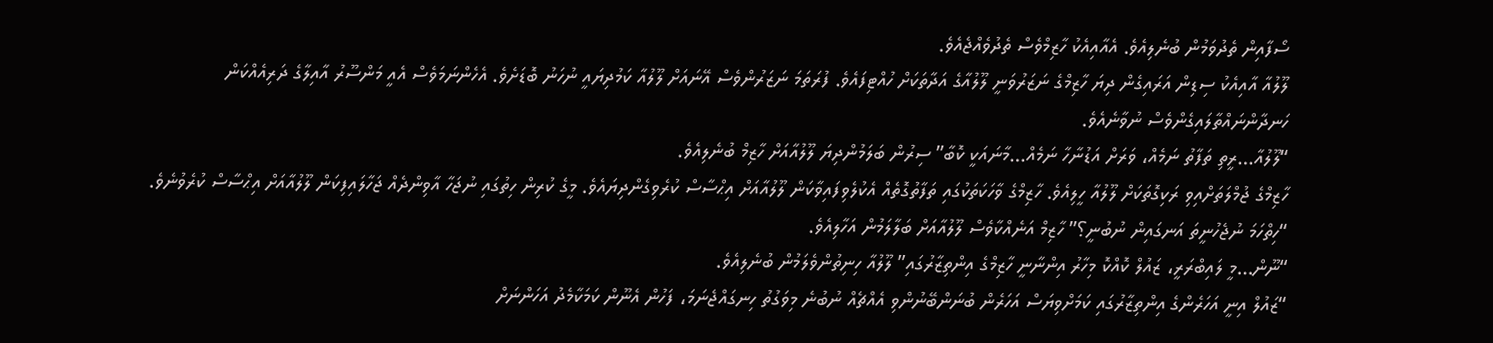ސޯފާއިން ތެދުވަމުން ބުނެލިއެވެ. އެއާއިއެކު ހާޒިމްވެސް ތެދުވެއްޖެއެވެ.
ލޫލުއާ އާއިއެކު ސިޑިން އަރައިގެން ދިޔަ ހާޒިމްގެ ނަޒަރުވަނީ ލޫލުއާގެ އަދާތަކަށް ހުއްޓިފައެވެ. ފުރަތަމަ ނަޒަރުންވެސް އޭނައަށް ލޫލުއާ ކަމުދިޔައީ ނުހަނު ބޮޑަށެވެ. އެހެންނަމަވެސް އެއީ މަންސޫރު އާއިލާގެ ދަރިއެއްކަން ހަނދާންނައްތާލައިގެންވެސް ނުވާނެއެވެ.
“ލޫލުއާ…ރީތި ތަފާތު ނަމެއް، ވަރަށް އަޑުނާހާ ނަމެއް…މާނައަކީ ކޮބާ” ސިރުން ބަލަމުންދިޔަ ލޫލުއާއަށް ހާޒިމް ބުނެލިއެވެ.
ހާޒިމްގެ ޖުމްލަތަށްއިވި ރަކިގޮތަކަށް ލޫލުއާ ހީލިއެވެ. ހާޒިމްގެ ވާހަކަތަކުގައި ތަފާތުގޮތެއް އެކުލެވިފައިވާކަން ލޫލުއާއަށް އިޙްސާސް ކުރެވިގެންދިޔައެވެ. މީގެ ކުރިން ހިތުގައި ނުޖަހާ އާވިންދެއް ޖަހާލައިފިކަން ލޫލުއާއަށް އިޙްސާސް ކުރެވުނެވެ.
“ހިތްހަމަ ނުޖެހުނީތަ އަނގައިން ނުބުނީ؟” ހާޒިމް އަނެއްކާވެސް ލޫލުއާއަށް ބަލާލަމުން އަހާލިއެވެ.
“ނޫން…މީ ލައިބްރަރީ، ޒައުލް ކޮއްކޮ މިހާރު އިންނާނީ ހާޒިމްގެ އިންތިޒާރުގައި” ލޫލުއާ ހިނިތުންވެލަމުން ބުނެލިއެވެ.
“ޒައުލް އިނީ އަހަރެންގެ އިންތިޒާރުގައި ކަމަށްވިޔަސް އަހަރެން ބުނަންބޭނުންވި އެއްޗެއް ނުބުނެ މިވަގުތު ހިނގައްޖެނަމަ، ފަހުން އެނޫން ކަމަކާމެދު އަހަންނަށް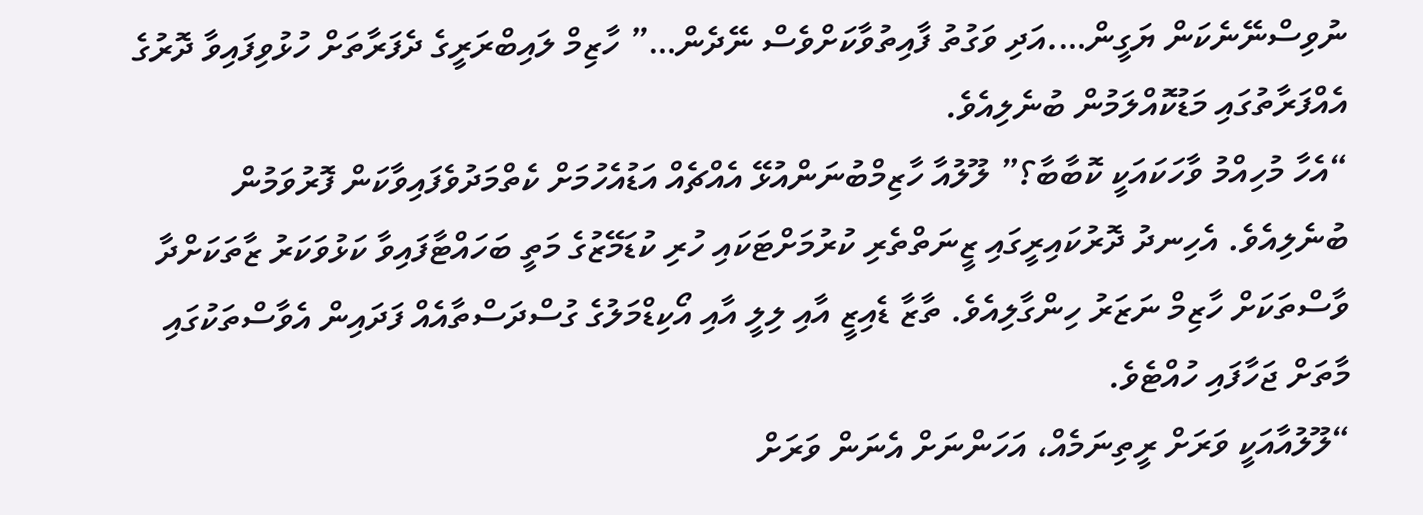ނުވިސްނޭނެކަން ޔަގީން….އަދި ވަގުތު ފާއިތުވާކަށްވެސް ނޭދެން…” ހާޒިމް ލައިބްރަރީގެ ދެފަރާތަށް ހުޅުވިފައިވާ ދޮރުގެ އެއްފަރާތުގައި މަޑުކޮއްލަމުން ބުނެލިއެވެ.
“އެހާ މުހިއްމު ވާހަކައަކީ ކޮބާބާ؟” ލޫލުއާ ހާޒިމްބުނަންއުޅޭ އެއްޗެއް އަޑުއެހުމަށް ކެތްމަދުވެފައިވާކަން ފޮރުވަމުން ބުނެލިއެވެ. އެހިނދު ދޮރުކައިރީގައި ޒީނަތްތެރި ކުރުމަށްޓަކައި ހުރި ކުޑަމޭޒުގެ މަތީ ބަހައްޓާފައިވާ ކަޅުވަކަރު ޒާތަކަށްދާ ވާސްތަކަށް ހާޒިމް ނަޒަރު ހިންގާލިއެވެ. ތާޒާ ޑެއިޒީ އާއި ލިލީ އާއި އޯކިޑްމަލުގެ ގުސްދަސްތާއެއް ފަދައިން އެވާސްތަކުގައި މާތަށް ޖަހާފައި ހުއްޓެވެ.
“ލޫލުއާއަކީ ވަރަށް ރީތިނަމެއް، އަހަންނަށް އެނަން ވަރަށް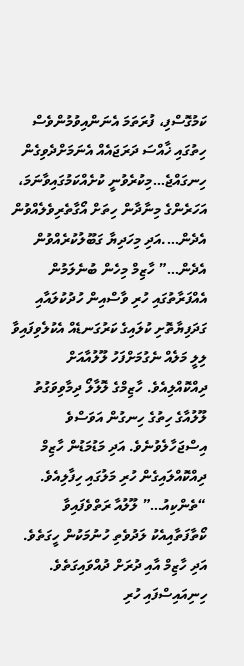ކަމުގޮސްފި، ފުރަތަމަ އެނަންއިވުމުންވެސް ހިތުގައި ޚާއްސަ ދަރަޖައެއް އެނަމަށްދެވިގެން ހިނގައްޖެ…މިކުރެވުނީ ކުށެއްކަމުގައިވާނަމަ، އަހަރެންގެ މިނާދާން ހިތަށް އޯގާތެރިވެލެއްވުން އެދެން….އަދި މިހަދިޔާ ގަބޫލުކުރެއްވުން އެދެން…” ހާޒިމް މިހެން ބުނެލަމުން އެއްފަރާތުގައި ހުރި ވާސްއިން ހުދުކުލައާއި ގަދަފިޔާތޮށި ކުލައިގެ ކަރުގަނޑެއް އެކުލެވިފައިވާ ލިލީ މަލެއް ނެގުމަށްފަހު ލޫލުއާއަށް ދިއްކޮއްލިއެވެ. ހާޒިމްގެ ލޮލާލޯ ދިމާވިވަގުތު ލޫލުއާގެ ހިތުގެ ހިނގުން އަވަސްވެ އިސްޖަހާލެވުނެވެ. އަދި މަޑުމަޑުން ހާޒިމް ދިއްކޮއްލައިގެން ހުރި މަލުގައި ހިފާލިއެވެ.
“ތެންކިއު…” ލޫލުއާ ރަތްވެފައިވާ ކޯތާފަތާއިއެކު ލަދުވެތި ހުނުމަކުން ހީގަތެވެ. އަދި ހާޒިމް އާއި ދުރަށް ދުއްވައިގަތެވެ. ހިނިއައިސްފައި ހުރި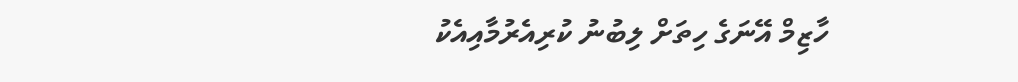ހާޒިމް އޭނަގެ ހިތަށް ލިބުނު ކުރިއެރުމާއިއެކު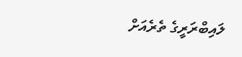ލައިބްރަރީގެ ތެރެއަށް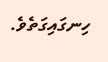ހިނގައިގަތެވެ.